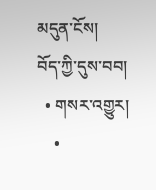མདུན་ངོས།
བོད་ཀྱི་དུས་བབ།
  • གསར་འགྱུར།
    •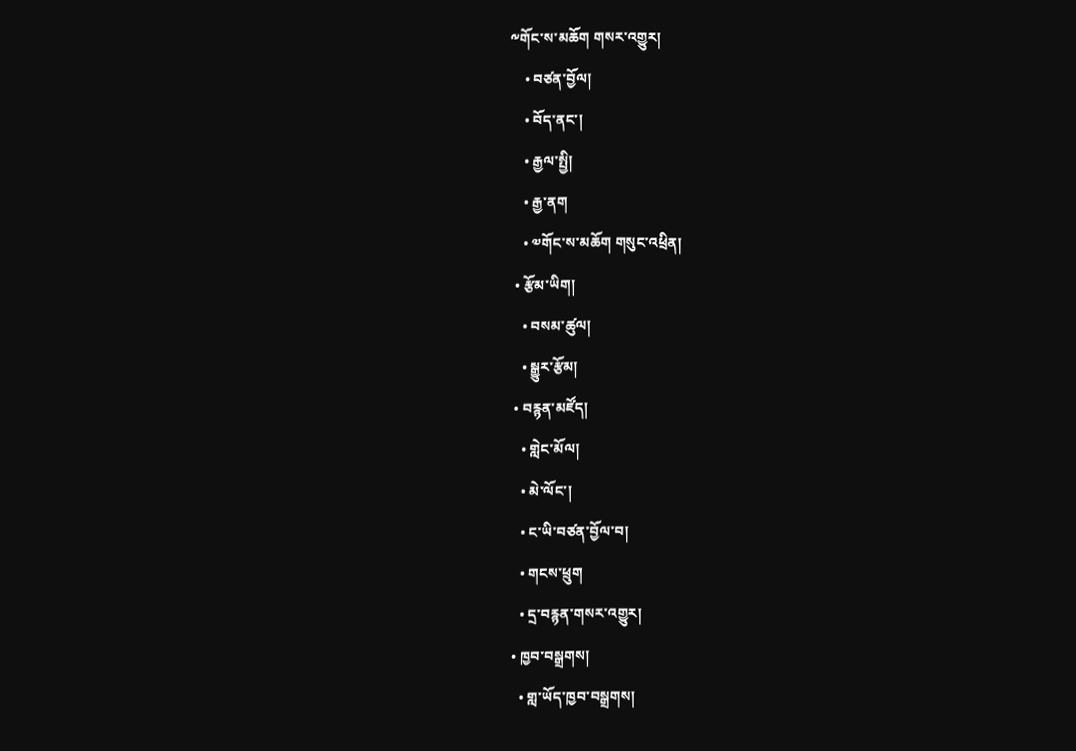༸གོང་ས་མཆོག གསར་འགྱུར།
    • བཙན་བྱོལ།
    • བོད་ནང་།
    • རྒྱལ་སྤྱི།
    • རྒྱ་ནག
    • ༧གོང་ས་མཆོག གསུང་འཕྲིན།
  • རྩོམ་ཡིག།
    • བསམ་ཚུལ།
    • སྒྱུར་རྩོམ།
  • བརྙན་མཛོད།
    • གླེང་མོལ།
    • མེ་ལོང་།
    • ང་ཡི་བཙན་བྱོལ་བ།
    • གངས་ཕྲུག
    • དྲ་བརྙན་གསར་འགྱུར།
  • ཁྱབ་བསྒྲགས།
    • གླ་ཡོད་ཁྱབ་བསྒྲགས།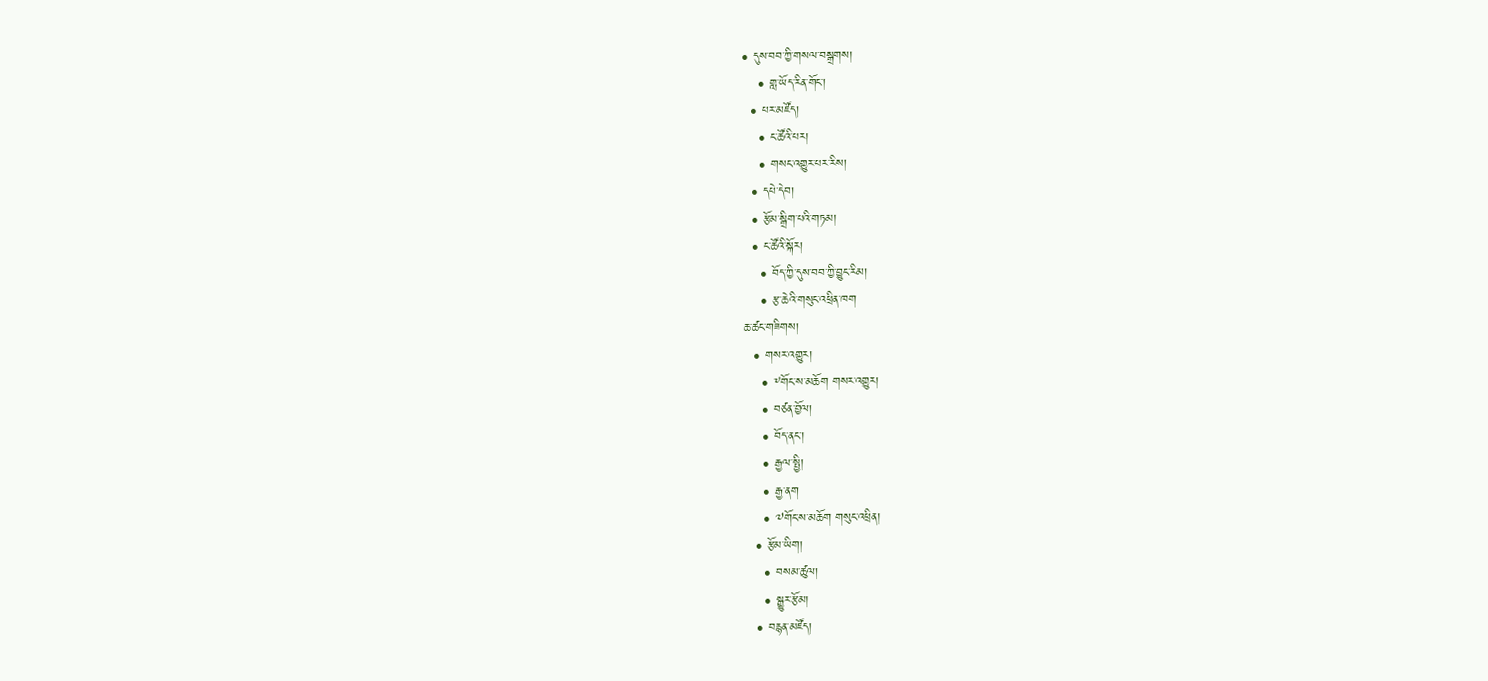• དུས་བབ་ཀྱི་གསལ་བསྒྲགས།
    • གླ་ཡོད་རིན་གོང་།
  • པར་མཛོད།
    • ང་ཚོའི་པར།
    • གསང་འགྱུར་པར་རིས།
  • དཔེ་དེབ།
  • རྩོམ་སྒྲིག་པའི་གཏམ།
  • ང་ཚོའི་སྐོར།
    • བོད་ཀྱི་དུས་བབ་ཀྱི་བྱུང་རིམ།
    • རྩ་ཆེའི་གསུང་འཕྲིན་ཁག
ཆ་ཚང་གཟིགས།
  • གསར་འགྱུར།
    • ༸གོང་ས་མཆོག གསར་འགྱུར།
    • བཙན་བྱོལ།
    • བོད་ནང་།
    • རྒྱལ་སྤྱི།
    • རྒྱ་ནག
    • ༧གོང་ས་མཆོག གསུང་འཕྲིན།
  • རྩོམ་ཡིག།
    • བསམ་ཚུལ།
    • སྒྱུར་རྩོམ།
  • བརྙན་མཛོད།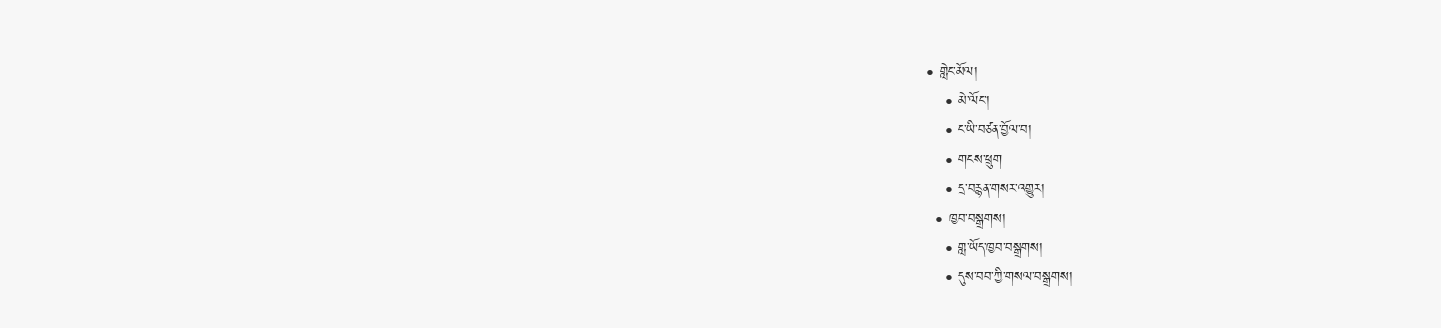• གླེང་མོལ།
    • མེ་ལོང་།
    • ང་ཡི་བཙན་བྱོལ་བ།
    • གངས་ཕྲུག
    • དྲ་བརྙན་གསར་འགྱུར།
  • ཁྱབ་བསྒྲགས།
    • གླ་ཡོད་ཁྱབ་བསྒྲགས།
    • དུས་བབ་ཀྱི་གསལ་བསྒྲགས།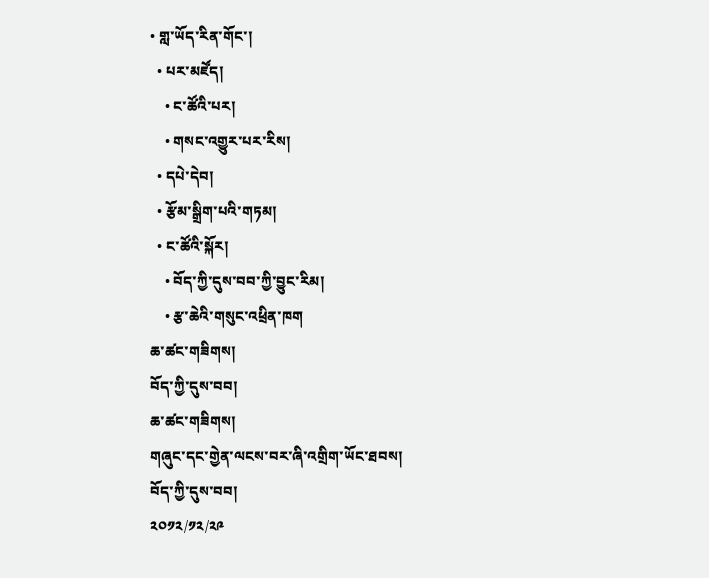• གླ་ཡོད་རིན་གོང་།
  • པར་མཛོད།
    • ང་ཚོའི་པར།
    • གསང་འགྱུར་པར་རིས།
  • དཔེ་དེབ།
  • རྩོམ་སྒྲིག་པའི་གཏམ།
  • ང་ཚོའི་སྐོར།
    • བོད་ཀྱི་དུས་བབ་ཀྱི་བྱུང་རིམ།
    • རྩ་ཆེའི་གསུང་འཕྲིན་ཁག
ཆ་ཚང་གཟིགས།
བོད་ཀྱི་དུས་བབ།
ཆ་ཚང་གཟིགས།
གཞུང་དང་གྱེན་ལངས་བར་ཞི་འགྲིག་ཡོང་ཐབས།
བོད་ཀྱི་དུས་བབ།
༢༠༡༢/༡༢/༢༩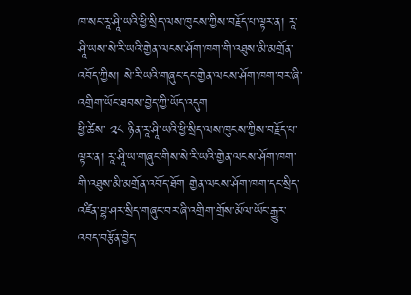ཁ་སང་རཱ་ཤཱི་ཡའི་ཕྱི་སྲིད་ལས་ཁུངས་ཀྱིས་བརྗོད་པ་ལྟར་ན། རཱ་ཤཱི་ཡས་སེ་རི་ཡའི་གྱེན་ལངས་ཤོག་ཁག་གི་འཐུས་མི་མགྲོན་འབོད་ཀྱིས། སེ་རི་ཡའི་གཞུང་དང་གྱེན་ལངས་ཤོག་ཁག་བར་ཞི་འགྲིག་ཡོང་ཐབས་བྱེད་ཀྱི་ཡོད་འདུག
ཕྱི་ཚེས་ ༢༨ ཉིན་རཱ་ཤཱི་ཡའི་ཕྱི་སྲིད་ལས་ཁུངས་ཀྱིས་བརྗོད་པ་ལྟར་ན། རཱ་ཤཱི་ཡ་གཞུང་གིས་སེ་རི་ཡའི་གྱེན་ལངས་ཤོག་ཁག་གི་འཐུས་མི་མགྲོན་འབོད་ཐོག གྱེན་ལངས་ཤོག་ཁག་དང་སྲིད་འཛིན་བྷ་ཤར་སྲིད་གཞུང་བར་ཞི་འགྲིག་གྲོས་མོལ་ཡོང་རྒྱུར་འབད་བརྩོན་བྱེད་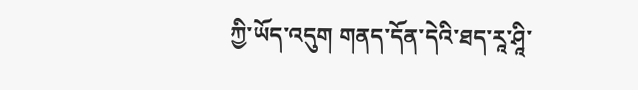ཀྱི་ཡོད་འདུག གནད་དོན་དེའི་ཐད་རཱ་ཤཱི་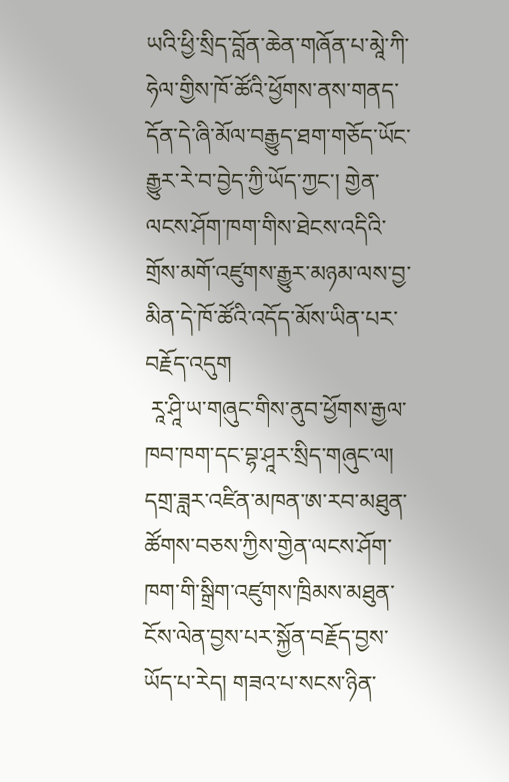ཡའི་ཕྱི་སྲིད་བློན་ཆེན་གཞོན་པ་མཱེ་ཀི་ཧེལ་གྱིས་ཁོ་ཚོའི་ཕྱོགས་ནས་གནད་དོན་དེ་ཞི་མོལ་བརྒྱུད་ཐག་གཅོད་ཡོང་རྒྱུར་རེ་བ་བྱེད་ཀྱི་ཡོད་ཀྱང་། གྱེན་ལངས་ཤོག་ཁག་གིས་ཐེངས་འདིའི་གྲོས་མགོ་འཛུགས་རྒྱུར་མཉམ་ལས་བྱ་མིན་དེ་ཁོ་ཚོའི་འདོད་མོས་ཡིན་པར་བརྗོད་འདུག
 རཱ་ཤཱི་ཡ་གཞུང་གིས་ནུབ་ཕྱོགས་རྒྱལ་ཁབ་ཁག་དང་བྷ་ཤཱར་སྲིད་གཞུང་ལ། དགྲ་ཟླར་འཛིན་མཁན་ཨ་རབ་མཐུན་ཚོགས་བཅས་ཀྱིས་གྱེན་ལངས་ཤོག་ཁག་གི་སྒྲིག་འཛུགས་ཁྲིམས་མཐུན་ངོས་ལེན་བྱས་པར་སྐྱོན་བརྗོད་བྱས་ཡོད་པ་རེད། གཟའ་པ་སངས་ཉིན་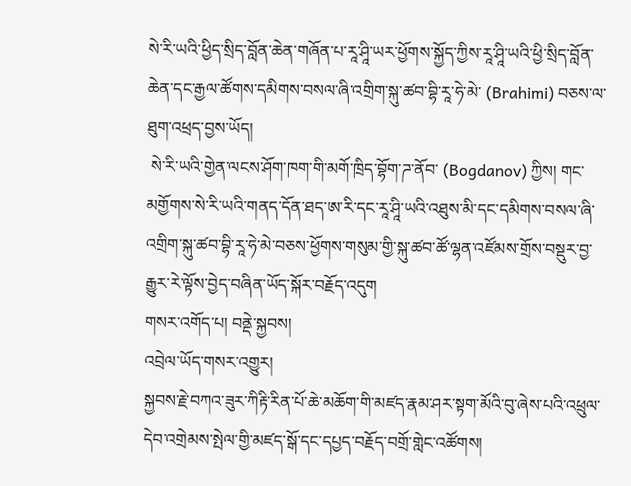སེ་རི་ཡའི་ཕྱིད་སྲིད་བློན་ཆེན་གཞོན་པ་རཱ་ཤཱི་ཡར་ཕྱོགས་སྐྱོད་ཀྱིས་རཱ་ཤཱི་ཡའི་ཕྱི་སྲིད་བློན་ཆེན་དང་རྒྱལ་ཚོགས་དམིགས་བསལ་ཞི་འགྲིག་སྐུ་ཚབ་བྷི་རཱ་ཧེ་མེ་ (Brahimi) བཅས་ལ་ཐུག་འཕྲད་བྱས་ཡོད།
 སེ་རི་ཡའི་གྱེན་ལངས་ཤོག་ཁག་གི་མགོ་ཁྲིད་བྷོག་ཌ་ནོབ་ (Bogdanov) ཀྱིས། གང་མགྱོགས་སེ་རི་ཡའི་གནད་དོན་ཐད་ཨ་རི་དང་རཱ་ཤཱི་ཡའི་འཐུས་མི་དང་དམིགས་བསལ་ཞི་འགྲིག་སྐུ་ཚབ་བྷི་རཱ་ཧེ་མེ་བཅས་ཕྱོགས་གསུམ་གྱི་སྐུ་ཚབ་ཚོ་ལྷན་འཛོམས་གྲོས་བསྡུར་བྱ་རྒྱུར་རེ་ལྟོས་བྱེད་བཞིན་ཡོད་སྐོར་བརྗོད་འདུག
གསར་འགོད་པ། བནྡེ་སྐྱབས།
འབྲེལ་ཡོད་གསར་འགྱུར།
སྐྱབས་རྗེ་བཀའ་ཟུར་ཀིརྟི་རིན་པོ་ཆེ་མཆོག་གི་མཛད་རྣམ་ཤར་སྟག་མོའི་བུ་ཞེས་པའི་འཕྲུལ་དེབ་འགྲེམས་སྤེལ་གྱི་མཛད་སྒོ་དང་དཔྱད་བརྗོད་བགྲོ་གླེང་འཚོགས།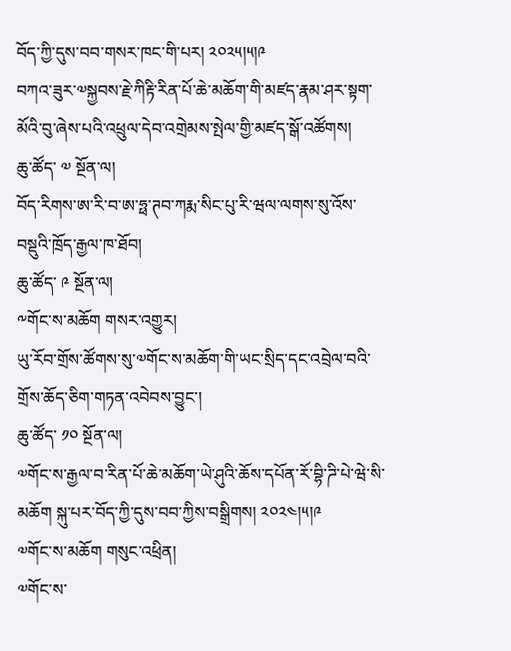བོད་ཀྱི་དུས་བབ་གསར་ཁང་གི་པར། ༢༠༢༥།༥།༩
བཀའ་ཟུར་༧སྐྱབས་རྗེ་ཀིརྟི་རིན་པོ་ཆེ་མཆོག་གི་མཛད་རྣམ་ཤར་སྟག་མོའི་བུ་ཞེས་པའི་འཕྲུལ་དེབ་འགྲེམས་སྤེལ་གྱི་མཛད་སྒོ་འཚོགས།
ཆུ་ཚོད་ ༧ སྔོན་ལ།
བོད་རིགས་ཨ་རི་བ་ཨ་ཧྥ་ཊབ་ཀརྨ་སིང་པུ་རི་ཝལ་ལགས་སུ་འོས་བསྡུའི་ཁྲོད་རྒྱལ་ཁ་ཐོབ།
ཆུ་ཚོད་ ༩ སྔོན་ལ།
༸གོང་ས་མཆོག གསར་འགྱུར།
ཡུ་རོབ་གྲོས་ཚོགས་སུ་༧གོང་ས་མཆོག་གི་ཡང་སྲིད་དང་འབྲེལ་བའི་གྲོས་ཆོད་ཅིག་གཏན་འབེབས་བྱུང་།
ཆུ་ཚོད་ ༡༠ སྔོན་ལ།
༧གོང་ས་རྒྱལ་བ་རིན་པོ་ཆེ་མཆོག་ཡེ་ཤུའི་ཆོས་དཔོན་རོ་བྷི་ཌི་པེ་ཝེ་སི་མཆོག སྐུ་པར་བོད་ཀྱི་དུས་བབ་ཀྱིས་བསྒྲིགས། ༢༠༢༤།༥།༩
༧གོང་ས་མཆོག གསུང་འཕྲིན།
༧གོང་ས་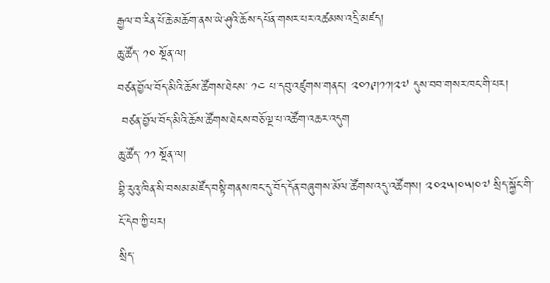རྒྱལ་བ་རིན་པོ་ཆེ་མཆོག་ནས་ཡེ་ཤུའི་ཆོས་དཔོན་གསར་པར་འཚམས་འདྲི་མཛད།
ཆུ་ཚོད་ ༡༠ སྔོན་ལ།
བཙན་བྱོལ་བོད་མིའི་ཆོས་ཚོགས་ཐེངས་ ༡༤ པ་དབུ་འཛུགས་གནང་། ༢༠༡༩།༡༡།༢༧ དུས་བབ་གསར་ཁང་གི་པར།
 བཙན་བྱོལ་བོད་མིའི་ཆོས་ཚོགས་ཐེངས་བཅོ་ལྔ་པ་འཚོག་འཆར་འདུག
ཆུ་ཚོད་ ༡༡ སྔོན་ལ།
བྷི་རུའུ་ཁིན་སི་བསམ་མཛོད་བསྟི་གནས་ཁང་དུ་བོད་དོན་བཞུགས་མོལ་ཚོགས་འདུ་འཚོགས། ༢༠༢༥།༠༥།༠༧ སྲིད་སྐྱོང་གི་ངོ་དེབ་ཀྱི་པར།
སྲིད་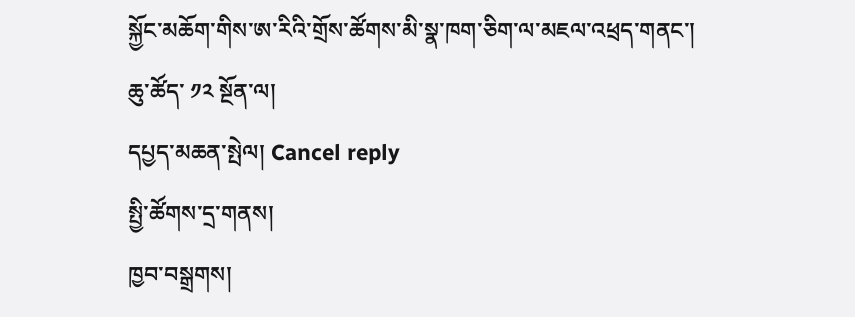སྐྱོང་མཆོག་གིས་ཨ་རིའི་གྲོས་ཚོགས་མི་སྣ་ཁག་ཅིག་ལ་མཇལ་འཕྲད་གནང་།
ཆུ་ཚོད་ ༡༢ སྔོན་ལ།
དཔྱད་མཆན་སྤེལ། Cancel reply
སྤྱི་ཚོགས་དྲ་གནས།
ཁྱབ་བསྒྲགས།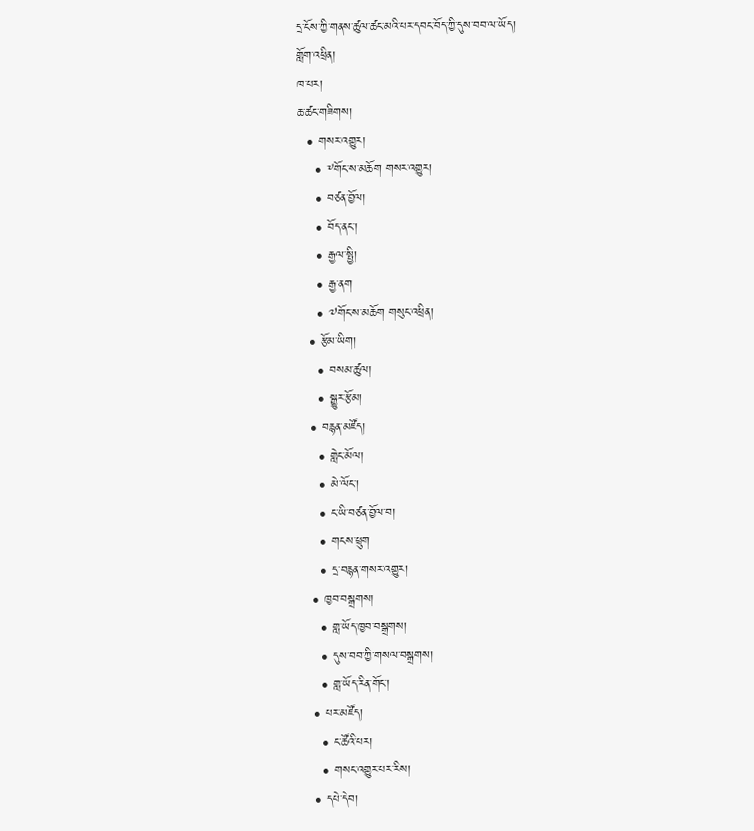དྲ་ངོས་ཀྱི་གནས་ཚུལ་ཚང་མའི་པར་དབང་བོད་ཀྱི་དུས་བབ་ལ་ཡོད།
གློག་འཕྲིན།
ཁ་པར།
ཆ་ཚང་གཟིགས།
  • གསར་འགྱུར།
    • ༸གོང་ས་མཆོག གསར་འགྱུར།
    • བཙན་བྱོལ།
    • བོད་ནང་།
    • རྒྱལ་སྤྱི།
    • རྒྱ་ནག
    • ༧གོང་ས་མཆོག གསུང་འཕྲིན།
  • རྩོམ་ཡིག།
    • བསམ་ཚུལ།
    • སྒྱུར་རྩོམ།
  • བརྙན་མཛོད།
    • གླེང་མོལ།
    • མེ་ལོང་།
    • ང་ཡི་བཙན་བྱོལ་བ།
    • གངས་ཕྲུག
    • དྲ་བརྙན་གསར་འགྱུར།
  • ཁྱབ་བསྒྲགས།
    • གླ་ཡོད་ཁྱབ་བསྒྲགས།
    • དུས་བབ་ཀྱི་གསལ་བསྒྲགས།
    • གླ་ཡོད་རིན་གོང་།
  • པར་མཛོད།
    • ང་ཚོའི་པར།
    • གསང་འགྱུར་པར་རིས།
  • དཔེ་དེབ།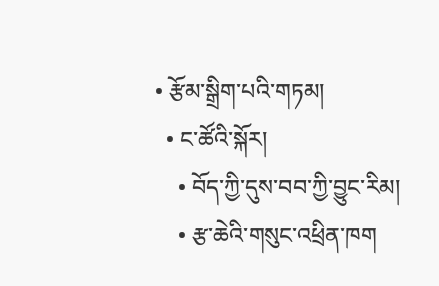• རྩོམ་སྒྲིག་པའི་གཏམ།
  • ང་ཚོའི་སྐོར།
    • བོད་ཀྱི་དུས་བབ་ཀྱི་བྱུང་རིམ།
    • རྩ་ཆེའི་གསུང་འཕྲིན་ཁག